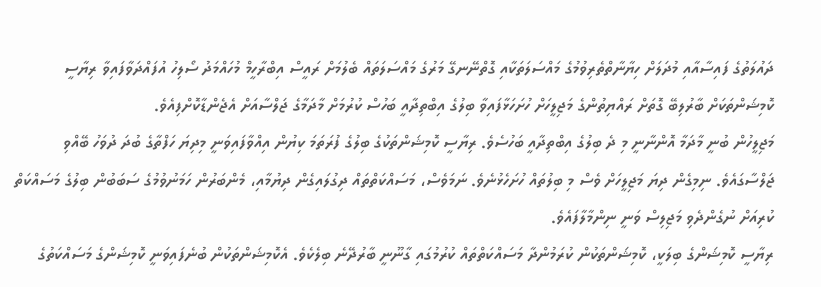ދައުލަތުގެ ފައިސާއާއި މުދަލަށް ހިޔާނާތްތެރިވުމުގެ މައްސަލަތަކާއި ގޮތްނޭނގޭ މަރުގެ މައްސަލަތައް ބެލުމަށް ރައީސް އިބްރާހީމް މުހައްމަދު ސޯލިހު އުފައްދަވާފައިވާ ރިޔާސީ ކޮމިޝަންތަކަށް ބާރުލިބޭ ގޮތަށް ރައްޔިތުންގެ މަޖިލީހަށް ހުށަހަޅާފައިވާ ބިލުގެ އިބްތިދާއީ ބަހުސް ކުރުމަށް މާދަމާގެ ޖަލްސާއަށް އެޖެންޑާކޮށްފިއެވެ.
މަޖިލީހުން ބުނީ މާދަމާ އޮންނާނީ މި ދެ ބިލުގެ އިބްތިދާއީ ބަހުސެވެ. ރިޔާސީ ކޮމިޝަންތަކުގެ ބިލުގެ ފުރަތަމަ ކިޔުން އިއްވާފައިވަނީ މިދިޔަ ހަފްތާގެ ބުދަ ދުވަހު ބޭއްވި ޖަލްސާގައެވެ. ނިމިގެން ދިޔަ މަޖިލީހަށް ވެސް މި ބިލުތައް ހުށަހެޅުނެވެ. ނަމަވެސް، މަސައްކަތްތައް ދިގުލައިގެން ދިޔުމާއި، މެންބަރުން ހަމަނުވުމުގެ ސަބަބުން ބިލުގެ މަސައްކަތް ކުރިއަށް ނުގެންދެވި މަޖިލިސް ވަނީ ނިންމާލާފައެވެ.
ރިޔާސީ ކޮމިޝަންގެ ބިލަކީ، ކޮމިޝަންތަކުން ކުރަމުންދާ މަސައްކަތްތައް ކުރުމުގައި ގާނޫނީ ބާރުދޭނެ ބިލެކެވެ. އެކޮމިޝަންތަކުން ބުނެފައިވަނީ ކޮމިޝަންގެ މަސައްކަތުގެ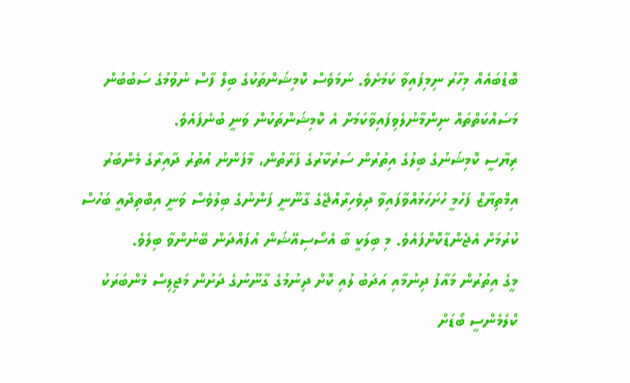ބޮޑުބައެއް މިހާރު ނިމިފައިވާ ކަމަށެވެ. ނަމަވެސް ކޮމިޝަންތަކުގެ ބިލް ފާސް ނުވުމުގެ ސަބުބުން މަސައްކަތްތައް ނިންމާނުލެވިފައިވާކަމަށް އެ ކޮމިޝަންތަކުން ވަނީ ބުނެފައެވެ.
ރިޔާސީ ކޮމިޝަނުގެ ބިލުގެ އިތުރުން ސަރުކާރުގެ ފަރާތުން، މާފަންނު އުތުރު ދާއިރާގެ މެންބަރު އިމްތިޔާޒް ފަހުމީ ހުށަހަޅުއްވާފައިވާ ދިވެހިރާއްޖޭގެ ގާނޫނީ ފަންނުގެ ބިލުވެސް ވަނީ އިބްތިދާއީ ބަހުސް ކުރުމަށް އެޖެންޑާކޮށްފައެވެ. މި ބިލަކީ ބާ އެސޯސިއޭޝަން އުފައްދަން ބޭނުންވާ ބިލެވެ.
މީގެ އިތުރުން މައާފު ދިނުމާއި އަދަބު ލުއި ކޮށް ދިނުމުގެ ގާނޫނުގެ ދަށުން މަޖިލިސް މެންބަރަކު ކްލެމެންސީ ބޯޑަށް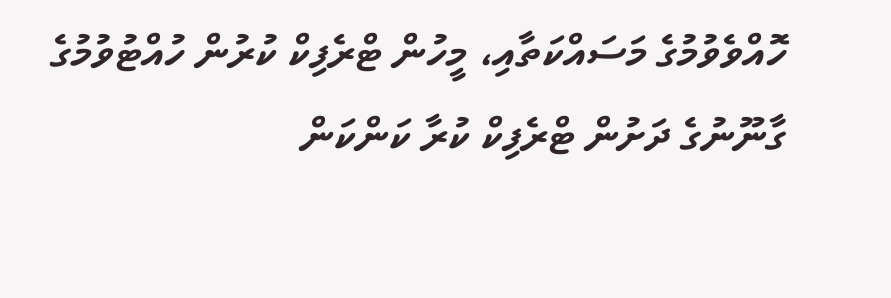ހޮއްވެވުމުގެ މަސައްކަތާއި، މީހުން ޓްރެފިކް ކުރުން ހުއްޓުވުމުގެ ގާނޫނުގެ ދަށުން ޓްރެފިކް ކުރާ ކަންކަން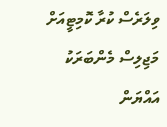ވިލަރެސް ކުރާ ކޮމިޓީއަށް މަޖިލިސް މެންބަރަކު އައްޔަން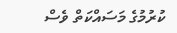ކުރުމުގެ މަސައްކަތް ވެސް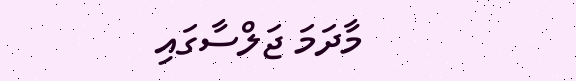މާދަމަ ޖަލްސާގައި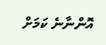އޮންނާނެ ކަމަށް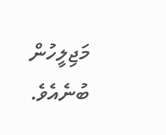މަޖިލީހުން ބުނެއެވެ.